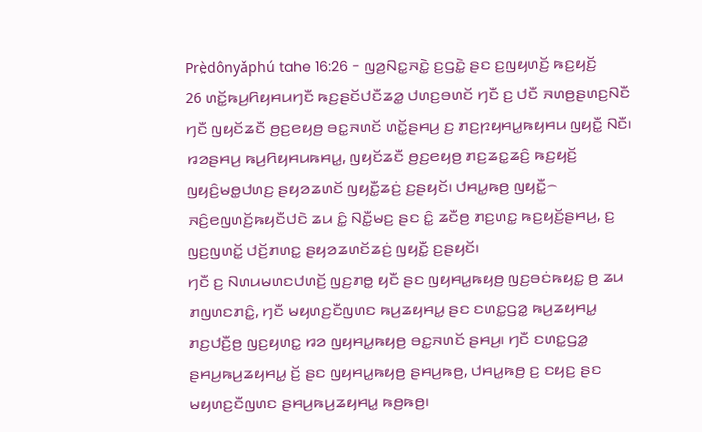Prè̤dônyǎphú tahe 16:26 - ꤜꤤ꤬ꤡꤢ꤭ꤏꤢꤧ꤭ ꤢ꤬ꤞꤢꤧ꤭ ꤔꤢ ꤢ꤬ꤜꤟꤛꤢꤩ꤬ ꤒꤢ꤬ꤟꤢꤩ꤬
26 ꤛꤢꤩ꤭ꤒꤣ꤬ꤖꤟꤌꤣꤚꤢꤪ ꤒꤢ꤬ꤔꤢꤩꤓꤢꤪꤘꤤ꤭ ꤓꤛꤢ꤬ꤋꤛꤢꤩ ꤚꤢꤪ ꤢ꤬ ꤓꤢꤪ ꤏꤛꤥ꤬ꤔꤛꤢ꤬ꤡꤢꤪ ꤚꤢꤪ ꤜꤟꤢꤩꤘꤢꤪ ꤥ꤬ꤢ꤬ꤕꤟꤥ꤬ ꤋꤢ꤭ꤏꤛꤢꤩ ꤛꤢꤩ꤭ꤔꤌꤣ꤬ ꤢ꤬ ꤊꤢ꤬ꤐꤟꤌꤣ꤭ꤒꤟꤌꤣ ꤜꤟꤢꤪ꤭ ꤡꤢꤪ꤯ ꤙꤤꤔꤌꤣ꤬ ꤒꤣ꤬ꤖꤟꤌꤣꤒꤌꤣ꤭, ꤜꤟꤢꤩꤘꤢꤪ ꤥ꤬ꤢ꤬ꤕꤟꤥ꤬ ꤊꤢ꤬ꤘꤢ꤭ꤘꤢꤨ꤬ ꤒꤢ꤬ꤟꤢꤩ꤬ ꤜꤟꤢꤨ꤬ꤗꤥ꤭ꤓꤛꤢ꤬ ꤔꤟꤤꤘꤛꤢꤩ ꤜꤟꤢꤪ꤭ꤘꤢꤦ꤬ ꤢ꤬ꤔꤟꤢꤩ꤯ ꤓꤌꤣ꤭ꤒꤥ꤬ ꤜꤟꤢꤪ꤭꤮ ꤏꤢꤨ꤬ꤕꤜꤛꤢꤩ꤬ꤒꤟꤢꤪꤓꤢꤧ ꤘꤣ ꤢꤨ꤭ ꤡꤢꤪ꤭ꤗꤢ꤬ ꤔꤢ ꤢꤨ꤭ ꤘꤢꤪꤥ꤬ ꤊꤢ꤬ꤛꤢ꤭ ꤒꤢ꤬ꤟꤢꤩ꤬ꤔꤌꤣ꤬, ꤢ꤬ ꤜꤢ꤬ꤜꤛꤢꤩ꤭ ꤓꤢꤩ꤬ꤊꤛꤢ꤭ ꤔꤟꤤꤘꤛꤢꤩꤘꤢꤦ꤬ ꤜꤟꤢꤪ꤭ ꤢ꤬ꤔꤟꤢꤩ꤯
ꤚꤢꤪ ꤢ꤬ ꤡꤛꤣꤗꤛꤢꤓꤛꤢꤩ꤬ ꤜꤢ꤬ꤊꤥ꤭ ꤟꤢꤪ ꤔꤢ ꤜꤟꤌꤣ꤭ꤒꤟꤥ꤬ ꤜꤢ꤬ꤋꤢꤦꤒꤟꤢ꤭ ꤥ꤬ ꤘꤣ ꤊꤜꤛꤢꤊꤢꤨ꤭, ꤚꤢꤪ ꤗꤟꤛꤢ꤬ꤢꤪꤜꤛꤢ ꤒꤣ꤬ꤘꤟꤌꤣ꤭ ꤔꤢ ꤢꤛꤢ꤭ꤞꤤ꤭ ꤒꤣ꤬ꤘꤟꤌꤣ꤭ ꤊꤢ꤬ꤓꤢꤪ꤬ꤥ꤬ ꤜꤢ꤬ꤟꤛꤢ꤭ ꤙꤤ ꤜꤟꤌꤣ꤭ꤒꤟꤥ꤬ ꤋꤢ꤭ꤏꤛꤢꤩ ꤔꤌꤣ꤬꤯ ꤚꤢꤪ ꤢꤛꤢ꤭ꤞꤤ꤭ ꤔꤌꤣ꤬ꤒꤣ꤬ꤘꤟꤌꤣ꤭ ꤢꤩ꤬ ꤔꤢ ꤜꤟꤌꤣ꤭ꤒꤟꤥ꤬ ꤔꤌꤣ꤬ꤒꤥ꤬, ꤓꤌꤣ꤭ꤒꤥ꤬ ꤢ꤬ ꤢꤟꤢ꤬ ꤔꤢ ꤗꤟꤛꤢ꤬ꤢꤪꤜꤛꤢ ꤔꤌꤣ꤬ꤒꤣ꤬ꤘꤟꤌꤣ꤭ ꤒꤥ꤬ꤒꤥ꤬꤯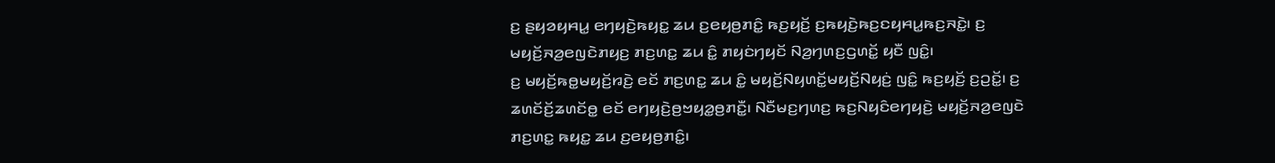ꤢ꤬ ꤔꤟꤤꤟꤌꤣ꤭ ꤕꤚꤟꤢꤧ꤬ꤒꤟꤢ꤭ ꤘꤣ ꤢ꤬ꤕꤟꤥ꤬ꤊꤢꤨ꤭ ꤒꤢ꤬ꤟꤢꤩ꤬ ꤢ꤬ꤒꤟꤢꤧ꤬ꤒꤢ꤬ꤢꤟꤌꤣ꤭ꤒꤢ꤬ꤏꤢꤧ꤭꤯ ꤢ꤬ ꤗꤟꤢꤩ꤬ꤏꤤ꤬ꤕꤜꤢꤧꤊꤟꤢ꤬ ꤊꤢ꤬ꤛꤢ꤭ ꤘꤣ ꤢꤨ꤭ ꤊꤟꤢꤦꤚꤟꤢꤩ ꤡꤤ꤬ꤚꤛꤢ꤬ꤞꤛꤢꤩ꤭ ꤟꤢꤪ ꤜꤢꤨ꤭꤯
ꤢ꤬ ꤗꤟꤢꤩ꤬ꤒꤥ꤭ꤗꤟꤢꤩ꤬ꤙꤢꤧ꤬ ꤕꤢꤩ ꤊꤢ꤬ꤛꤢ꤭ ꤘꤣ ꤢꤨ꤭ ꤗꤟꤢꤩ꤬ꤡꤟꤛꤢꤩ꤭ꤗꤟꤢꤩ꤬ꤡꤟꤢꤦ꤬ ꤜꤢꤨ꤭ ꤒꤢ꤬ꤟꤢꤩ꤬ ꤢ꤬ꤑꤢꤩ꤭꤯ ꤢ꤬ ꤘꤛꤢꤩꤢꤩ꤬ꤘꤛꤢꤩꤥ꤭ ꤕꤢꤩ ꤕꤚꤟꤢꤧ꤬ꤥ꤬ꤠꤟꤤ꤭ꤥ꤬ꤊꤢꤪ꤭꤯ ꤡꤢꤪꤗꤢ꤬ꤚꤛꤢ꤬ ꤒꤢ꤬ꤡꤟꤢꤨꤕꤚꤟꤢꤧ꤬ ꤗꤟꤢꤩ꤬ꤏꤤ꤬ꤕꤜꤢꤧ ꤊꤢ꤬ꤛꤢ꤭ ꤒꤟꤢ꤭ ꤘꤣ ꤢ꤬ꤕꤟꤥ꤬ꤊꤢꤨ꤭꤯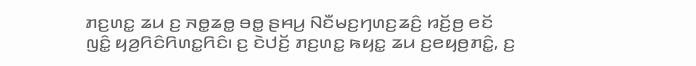ꤊꤢ꤬ꤛꤢ꤭ ꤘꤣ ꤢ꤬ ꤏꤥ꤭ꤘꤥ꤭ ꤋꤥ꤭ ꤔꤌꤣ꤬ ꤡꤢꤪꤗꤢ꤬ꤚꤛꤢ꤬ꤘꤢꤨ꤬ ꤙꤢꤩ꤬ꤥ꤬ ꤕꤢꤩ ꤜꤢꤨ꤭ ꤟꤤ꤬ꤖꤢꤨꤖꤛꤢ꤭ꤖꤢꤨ꤯ ꤢ꤬ ꤢꤧꤓꤢꤩ꤬ ꤊꤢ꤬ꤛꤢ꤭ ꤒꤟꤢ꤭ ꤘꤣ ꤢ꤬ꤕꤟꤥ꤬ꤊꤢꤨ꤭, ꤢ꤬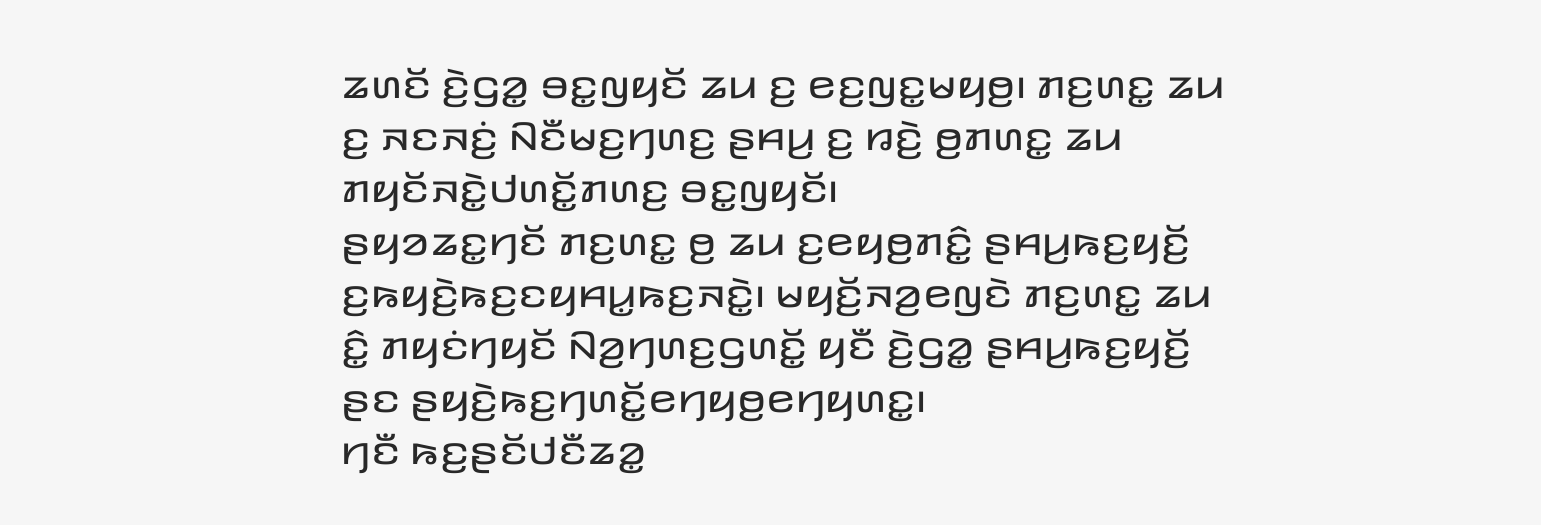ꤘꤛꤢꤩ ꤢꤧ꤬ꤞꤤ꤭ ꤋꤢ꤭ꤜꤟꤢꤩ ꤘꤣ ꤢ꤬ ꤕꤢ꤬ꤜꤢ꤭ꤗꤟꤥ꤬꤯ ꤊꤢ꤬ꤛꤢ꤭ ꤘꤣ ꤢ꤬ ꤏꤢꤏꤢꤦ꤬ ꤡꤢꤪꤗꤢ꤬ꤚꤛꤢ꤬ ꤔꤌꤣ꤬ ꤢ꤬ ꤙꤢꤧ꤬ ꤥ꤬ꤊꤛꤢ꤭ ꤘꤣ ꤊꤟꤢꤩꤏꤢꤧ꤭ꤓꤛꤢꤩ꤭ꤊꤛꤢ꤬ ꤋꤢ꤭ꤜꤟꤢꤩ꤯
ꤔꤟꤤꤘꤢ꤭ꤚꤢꤩ ꤊꤢ꤬ꤛꤢ꤭ ꤥ꤬ ꤘꤣ ꤢ꤬ꤕꤟꤥ꤬ꤊꤢꤨ꤭ ꤔꤌꤣ꤬ꤒꤢ꤬ꤟꤢꤩ꤬ ꤢ꤬ꤒꤟꤢꤧ꤬ꤒꤢ꤬ꤢꤟꤌꤣ꤭ꤒꤢ꤬ꤏꤢꤧ꤭꤯ ꤗꤟꤢꤩ꤬ꤏꤤ꤬ꤕꤜꤢꤧ ꤊꤢ꤬ꤛꤢ꤭ ꤘꤣ ꤢꤨ꤭ ꤊꤟꤢꤦꤚꤟꤢꤩ ꤡꤤ꤬ꤚꤛꤢ꤬ꤞꤛꤢꤩ꤭ ꤟꤢꤪ ꤢꤧ꤬ꤞꤤ꤭ ꤔꤌꤣ꤬ꤒꤢ꤬ꤟꤢꤩ꤬ ꤔꤢ ꤔꤟꤢꤧ꤬ꤒꤢ꤬ꤚꤛꤢꤩ꤭ꤕꤚꤟꤥ꤬ꤕꤚꤟꤛꤢ꤭꤯
ꤚꤢꤪ ꤒꤢ꤬ꤔꤢꤩꤓꤢꤪꤘꤤ꤭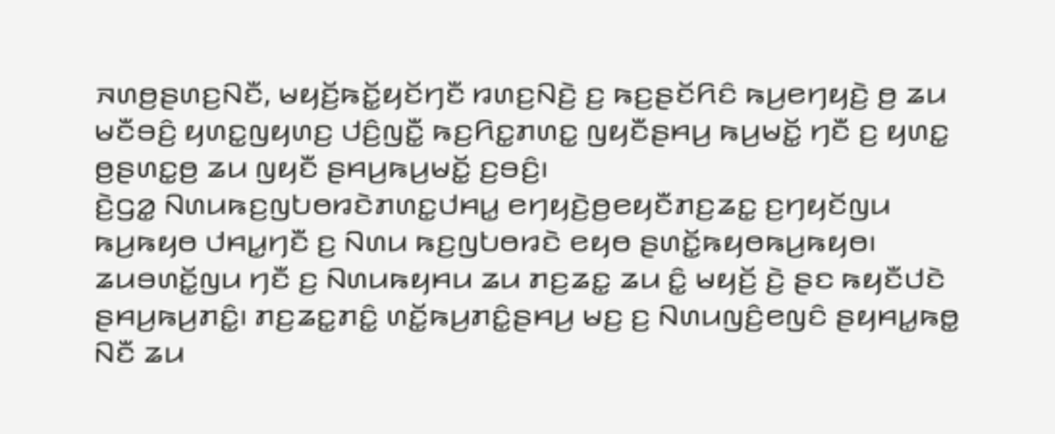ꤏꤛꤥ꤬ꤔꤛꤢ꤬ꤡꤢꤪ, ꤗꤟꤢꤩ꤬ꤒꤢꤩ꤭ꤟꤢꤩꤚꤢꤪ ꤙꤛꤢ꤬ꤡꤢꤧ꤬ ꤢ꤬ ꤒꤢ꤬ꤔꤢꤩꤖꤢꤨ ꤒꤣ꤬ꤕꤚꤟꤢꤧ꤬ ꤥ꤬ ꤘꤣ ꤗꤢꤪꤋꤢꤨ꤬ ꤟꤛꤢ꤭ꤜꤟꤛꤢ꤬ ꤓꤢꤨ꤬ꤜꤢꤪ꤭ ꤒꤢ꤬ꤖꤢ꤭ꤊꤛꤢ꤭ ꤜꤟꤢꤪꤔꤌꤣ꤬ ꤒꤣ꤬ꤗꤢꤩ꤭ ꤚꤢꤪ ꤢ꤬ ꤟꤛꤢ꤭ ꤥ꤬ꤔꤛꤢ꤭ꤥ꤬ ꤘꤣ ꤜꤟꤢꤪ ꤔꤌꤣ꤬ꤒꤣ꤬ꤗꤢꤩ꤭ ꤢ꤬ꤋꤢꤨ꤬꤯
ꤢꤧ꤬ꤞꤤ꤭ ꤡꤛꤣꤒꤢ꤬ꤜꤝꤥꤙꤢꤧꤊꤛꤢ꤭ꤓꤌꤣ꤭ ꤕꤚꤟꤢꤧ꤬ꤥ꤬ꤕꤟꤢꤪꤊꤢ꤬ꤘꤢ꤭ ꤢ꤬ꤚꤟꤢꤩꤜꤣ ꤒꤣ꤬ꤒꤟꤥ ꤓꤌꤣ꤭ꤚꤢꤪ ꤢ꤬ ꤡꤛꤣ ꤒꤢ꤬ꤜꤝꤥꤙꤢꤧ ꤕꤟꤥ ꤔꤛꤢꤩ꤭ꤒꤟꤥꤒꤣ꤬ꤒꤟꤥ꤯ ꤘꤣꤋꤛꤢꤩ꤭ꤜꤣ ꤚꤢꤪ ꤢ꤬ ꤡꤛꤣꤒꤟꤌꤣ ꤘꤣ ꤊꤢ꤬ꤘꤢ꤭ ꤘꤣ ꤢꤨ꤭ ꤗꤟꤢꤩ꤬ ꤢꤧ꤬ ꤔꤢ ꤒꤟꤢꤪꤓꤢꤧ ꤔꤌꤣ꤬ꤒꤣ꤬ꤊꤢꤨ꤭꤯ ꤊꤢ꤬ꤘꤢ꤭ꤊꤢꤨ꤭ ꤛꤢꤩ꤭ꤒꤣ꤬ꤊꤢꤨ꤭ꤔꤌꤣ꤬ ꤗꤢ꤬ ꤢ꤬ ꤡꤛꤣꤜꤢꤨ꤬ꤕꤜꤢꤨ ꤔꤟꤌꤣ꤭ꤒꤥ꤭ ꤡꤢꤪ ꤘꤣ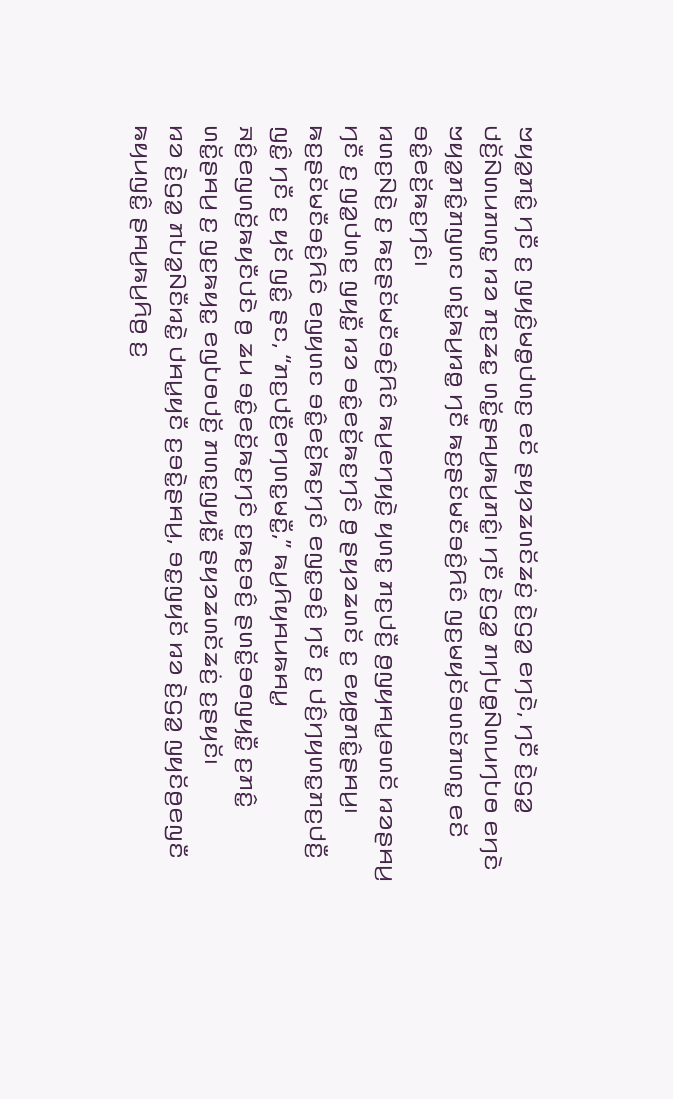ꤠꤟꤤ꤭ꤊꤢꤨ꤭ ꤚꤢꤪ ꤢ꤬ ꤜꤟꤢꤨ꤬ꤗꤥ꤭ꤓꤛꤢ꤬ ꤕꤢꤩ ꤔꤟꤤꤘꤛꤢꤩꤘꤢꤦ꤬ ꤢꤧ꤬ꤞꤤ꤭ ꤕꤚꤢꤧ, ꤚꤢꤪ ꤢꤧ꤬ꤞꤤ꤭ ꤓꤢꤩ꤬ꤡꤛꤣꤊꤛꤢ꤭ ꤙꤤ ꤊꤢ꤬ꤘꤢ꤭ ꤛꤢꤩ꤭ꤔꤌꤣ꤬ꤒꤣ꤬ꤊꤢꤨ꤭꤯ ꤚꤢꤪ ꤢꤧ꤬ꤞꤤ꤭ ꤊꤚꤝꤥ꤭ꤡꤛꤣꤚꤝꤥ ꤕꤚꤢꤧ ꤠꤟꤤ꤭ꤊꤢꤨ꤭ꤊꤜꤛꤢ ꤛꤢꤩ꤭ꤒꤣ꤬ꤙꤥ꤭ ꤚꤢꤪ ꤒꤢ꤬ꤔꤢꤩꤗꤢꤪꤋꤢꤨ꤬ꤖꤢꤨ ꤜꤢ꤬ꤗꤟꤢꤩꤋꤛꤢꤩꤊꤛꤢ꤭ ꤕꤢꤩ ꤋꤢꤨ꤭ꤕꤢꤩ꤬ꤒꤢ꤬ꤚꤢꤨ꤯
ꤙꤛꤢ꤬ꤡꤢꤧ꤬ ꤢ꤬ ꤒꤢ꤬ꤔꤢꤩꤗꤢꤪꤋꤢꤨ꤬ꤖꤢꤨ ꤒꤣ꤬ꤕꤚꤟꤢꤧ꤬ ꤟꤛꤢ꤭ ꤊꤢ꤬ꤓꤢꤪ꤬ ꤥ꤬ꤜꤟꤌꤣ꤭ꤋꤛꤢꤩ ꤙꤤꤔꤌꤣ꤬ ꤚꤢꤪ ꤢ꤬ ꤜꤤ꤭ꤓꤛꤢ꤬ ꤜꤟꤢꤪ꤭ ꤙꤤ ꤋꤢꤨ꤭ꤕꤢꤩ꤬ꤒꤢ꤬ꤚꤢꤨ ꤥ꤬ ꤔꤟꤤꤘꤛꤢꤩ ꤢ꤬ ꤕꤟꤥ꤬ꤊꤢꤨ꤭ꤔꤌꤣ꤬꤯ ꤒꤢ꤬ꤔꤢꤩꤗꤢꤪꤋꤢꤨ꤬ꤖꤢꤨ ꤕꤜꤟꤛꤢ ꤋꤢꤨ꤭ꤕꤢꤩ꤬ꤒꤢ꤬ꤚꤢꤨ ꤕꤜꤢ꤭ꤋꤢꤨ꤬ ꤚꤢꤪ ꤢ꤬ ꤓꤢꤨ꤬ꤚꤟꤛꤢ꤭ꤊꤢ꤬ꤓꤢꤪ꤬ ꤜꤢꤨ꤭ ꤚꤢꤪ ꤢ꤬ ꤟꤢꤩ ꤜꤢꤨ꤭ ꤔꤢ, “ꤊꤢ꤬ꤓꤢꤪ꤬ꤕꤚꤛꤢ꤭ꤗꤢꤪ꤭,” ꤒꤣ꤬ꤖꤟꤌꤣꤒꤌꤣ꤭ ꤏꤢꤨ꤬ꤕꤜꤛꤢꤩ꤬ꤒꤟꤢꤪꤓꤢꤧ ꤥ꤬ ꤘꤣ ꤋꤢꤨ꤭ꤕꤢꤩ꤬ꤒꤢ꤬ꤚꤢꤨ ꤢ꤬ꤒꤢ꤬ꤋꤢꤨ꤬ ꤔꤛꤢꤩ꤭ꤋꤥꤜꤟꤢꤪ꤭ ꤢ꤬ꤊꤢꤨ꤭ ꤛꤢꤩ꤭ꤔꤌꤣ꤬ ꤢ꤬ ꤜꤢ꤬ꤒꤟꤢ꤭ ꤕꤜꤝꤥꤓꤢꤩ꤬ ꤊꤛꤢ꤭ꤜꤟꤢꤪ꤭ ꤔꤟꤤꤘꤛꤢꤩꤘꤢꤦ꤬ ꤢ꤬ꤔꤟꤢꤩ꤯
ꤙꤤ ꤢꤧ꤬ꤞꤤ꤭ ꤊꤝꤤ꤭ꤡꤢꤪꤙꤢꤧ꤭ ꤓꤌꤣ꤭ꤟꤢꤪ ꤢ꤬ꤋꤢꤧ꤭ꤔꤌꤣ꤬, ꤋꤢ꤭ꤜꤟꤢꤩ ꤙꤤ ꤢꤧ꤬ꤞꤤ꤭ ꤜꤟꤢꤩꤥ꤬ꤕꤜꤢꤪ ꤒꤟꤣꤜꤢꤨ꤭ ꤔꤌꤣ꤬ꤒꤣ꤬ꤖꤥ꤬ ꤢ꤬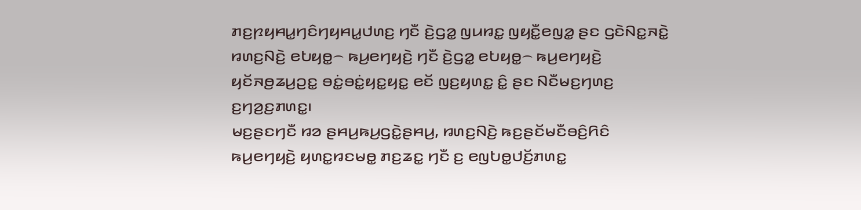ꤊꤢ꤬ꤐꤟꤌꤣ꤭ꤚꤢꤨꤚꤟꤌꤣ꤭ꤓꤛꤢ꤬ ꤚꤢꤪ ꤢꤧ꤬ꤞꤤ꤭ ꤜꤣꤙꤢ꤭ ꤜꤟꤢꤪ꤭ꤕꤜꤤ꤭ ꤔꤢ ꤞꤢꤧꤡꤢ꤭ꤏꤢꤧ꤭ ꤙꤛꤢ꤬ꤡꤢꤧ꤬ ꤕꤝꤟꤥ꤭꤮ ꤒꤣ꤬ꤕꤚꤟꤢꤧ꤬ ꤚꤢꤪ ꤢꤧ꤬ꤞꤤ꤭ ꤕꤝꤟꤥ꤭꤮ ꤒꤣ꤬ꤕꤚꤟꤢꤧ꤬ ꤟꤢꤩꤏꤥ꤬ꤘꤣ꤬ꤑꤢ꤭ ꤋꤢꤦ꤭ꤋꤢꤦ꤭ꤟꤢ꤭ꤟꤢ꤭ ꤕꤢꤩ ꤜꤢ꤬ꤟꤛꤢ꤭ ꤢꤨ꤭ ꤔꤢ ꤡꤢꤪꤗꤢ꤬ꤚꤛꤢ꤬ ꤢ꤬ꤚꤤ꤬ꤢ꤬ꤊꤛꤢ꤭꤯
ꤗꤢ꤬ꤔꤢꤚꤢꤪ ꤙꤤ ꤔꤌꤣ꤬ꤒꤣ꤬ꤞꤢꤧ꤭ꤔꤌꤣ꤬, ꤙꤛꤢ꤬ꤡꤢꤧ꤬ ꤒꤢ꤬ꤔꤢꤩꤗꤢꤪꤋꤢꤨ꤬ꤖꤢꤨ ꤒꤣ꤬ꤕꤚꤟꤢꤧ꤬ ꤟꤛꤢ꤭ꤙꤢꤗꤥ꤭ ꤊꤢ꤬ꤘꤢ꤭ ꤚꤢꤪ ꤢ꤬ ꤕꤜꤝꤥ꤭ꤓꤢꤩ꤬ꤊꤛꤢ꤭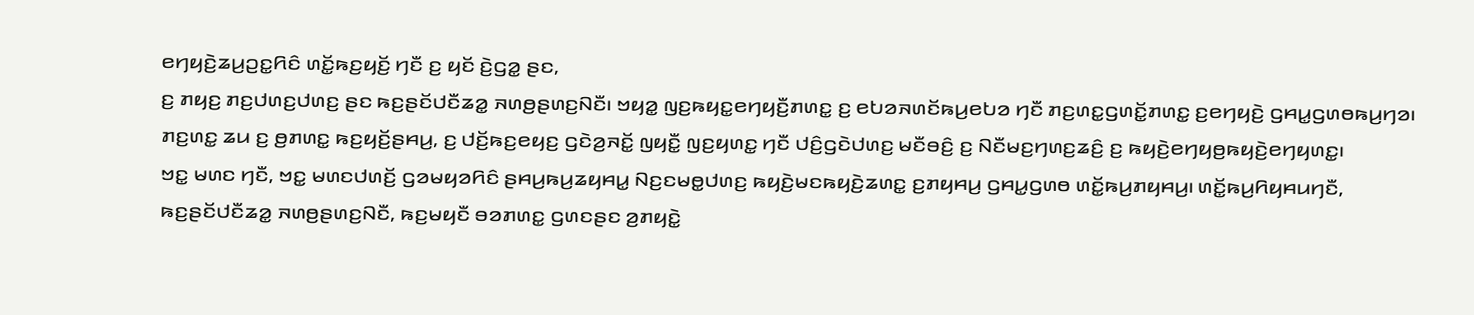ꤕꤚꤟꤢꤧ꤬ꤘꤣ꤬ꤑꤢ꤭ꤖꤢꤨ ꤛꤢꤩ꤭ꤒꤢ꤬ꤟꤢꤩ꤬ ꤚꤢꤪ ꤢ꤬ ꤟꤢꤩ ꤢꤧ꤬ꤞꤤ꤭ ꤔꤢ,
ꤢ꤬ ꤊꤟꤢ꤬ ꤊꤢ꤬ꤓꤛꤢ꤬ꤓꤛꤢ꤬ ꤔꤢ ꤒꤢ꤬ꤔꤢꤩꤓꤢꤪꤘꤤ꤭ ꤏꤛꤥ꤬ꤔꤛꤢ꤬ꤡꤢꤪ꤯ ꤠꤟꤤ꤭ ꤜꤢ꤬ꤒꤟꤢ꤭ꤕꤚꤟꤢꤪ꤬ꤊꤛꤢ꤭ ꤢ꤬ ꤕꤝꤤꤏꤛꤢꤩꤒꤣ꤬ꤕꤝꤤ ꤚꤢꤪ ꤊꤢ꤬ꤛꤢ꤭ꤞꤛꤢꤩ꤭ꤊꤛꤢ꤭ ꤢ꤬ꤕꤚꤟꤢꤧ꤬ ꤞꤌꤣ꤭ꤞꤛꤥꤒꤣ꤬ꤚꤤ꤯ ꤊꤢ꤬ꤛꤢ꤭ ꤘꤣ ꤢ꤬ ꤥ꤬ꤊꤛꤢ꤭ ꤒꤢ꤬ꤟꤢꤩ꤬ꤔꤌꤣ꤬, ꤢ꤬ ꤓꤢꤩ꤬ꤒꤢ꤬ꤕꤟꤢ꤬ ꤞꤢꤧꤤ꤬ꤏꤢꤩ꤭ ꤜꤟꤢꤪ꤭ ꤜꤢ꤬ꤟꤛꤢ꤭ ꤚꤢꤪ ꤓꤢꤨ꤬ꤞꤢꤧꤓꤛꤢ꤬ ꤗꤢꤪꤋꤢꤨ꤬ ꤢ꤬ ꤡꤢꤪꤗꤢ꤬ꤚꤛꤢ꤬ꤘꤢꤨ꤬ ꤢ꤬ ꤒꤟꤢꤧ꤬ꤕꤚꤟꤥ꤬ꤒꤟꤢꤧ꤬ꤕꤚꤟꤛꤢ꤭꤯
ꤠꤢ꤭ ꤗꤛꤢ ꤚꤢꤪ, ꤠꤢ꤭ ꤗꤛꤢꤓꤛꤢꤩ꤬ ꤞꤤꤗꤟꤤꤖꤢꤨ ꤔꤌꤣ꤬ꤒꤣ꤬ꤘꤟꤌꤣ꤭ ꤡꤢ꤬ꤢꤗꤥ꤭ꤓꤛꤢ꤬ ꤒꤟꤢꤧ꤬ꤗꤢꤒꤟꤢꤧ꤬ꤘꤛꤢ꤭ ꤢ꤬ꤊꤟꤌꤣ꤬ ꤞꤌꤣ꤭ꤞꤛꤥ ꤛꤢꤩ꤭ꤒꤣ꤬ꤊꤟꤌꤣ꤬꤯ ꤛꤢꤩ꤭ꤒꤣ꤬ꤖꤟꤌꤣꤚꤢꤪ, ꤒꤢ꤬ꤔꤢꤩꤓꤢꤪꤘꤤ꤭ ꤏꤛꤥ꤬ꤔꤛꤢ꤬ꤡꤢꤪ, ꤒꤢ꤬ꤗꤟꤢꤪ ꤋꤤꤊꤛꤢ꤭ ꤞꤛꤢꤔꤢ ꤤ꤬ꤊꤟꤢꤧ꤭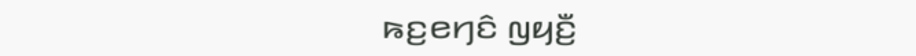ꤒꤢ꤬ꤕꤚꤢꤨ ꤜꤟꤢꤪ꤬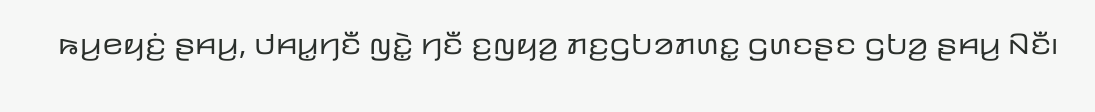ꤒꤣ꤬ꤕꤟꤢꤦ꤬ ꤔꤌꤣ꤬, ꤓꤌꤣ꤭ꤚꤢꤪ ꤜꤢꤧ꤭ ꤚꤢꤪ ꤢ꤬ꤜꤟꤤ꤬ ꤊꤢ꤬ꤞꤝꤤꤊꤛꤢ꤭ ꤞꤛꤢꤔꤢ ꤞꤝꤤ꤬ ꤔꤌꤣ꤬ ꤡꤢꤪ꤯